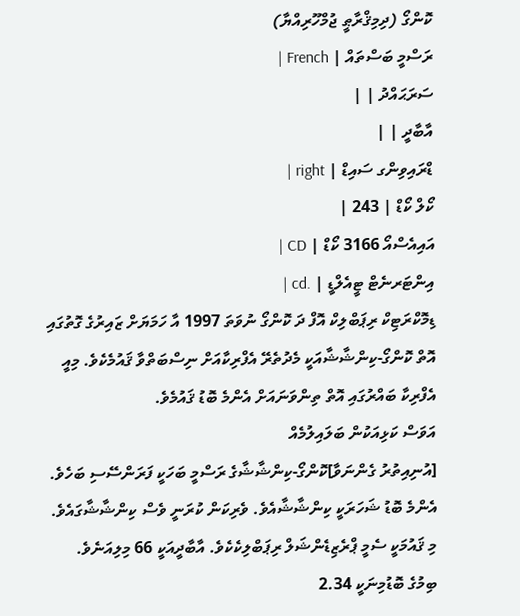ކޮންގޯ (ދިމިޤްރާޠީ ޖުމްހޫރިއްޔާ)
ރަސްމީ ބަސްތައް | French |
ސަރަޙައްދު | |
އާބާދީ | |
ޑްރައިވިންގ ސައިޑް | right |
ކޯލް ކޯޑް | 243 |
އައިއެސްއޯ 3166 ކޯޑް | CD |
އިންޓަރނެޓް ޓީއެލްޑީ | .cd |
ޑިމޮކްރަޓިކް ރިޕަބްލިކް އޮފް ދަ ކޮންގޯ ނުވަތަ 1997 އާ ހަމަޔަށް ޒައިރުގެ ގޮތުގައި އޮތް ކޮންގޯ-ކިންޝާޝާއަކީ މެދުތެރޭ އެފްރިކާއަށް ނިސްބަތްވާ ޤައުމެކެވެ. މިއީ އެފްރިކާ ބައްރުގައި އޮތް ތިންވަނައަށް އެންމެ ބޮޑު ޤައުމެވެ.
އަވަސް ކަޅިއަކުން ބަލައިލުމެއް
[އުނިއިތުރު ގެންނަވާ]ކޮންގޯ-ކިންޝާޝާގެ ރަސްމީ ބަހަކީ ފަރަންސޭސި ބަހެވެ. އެންމެ ބޮޑު ޝަހަރަކީ ކިންޝާޝާއެވެ. ވެރިކަން ކުރަނީ ވެސް ކިންޝާޝާގައެވެ. މި ޤައުމަކީ ސެމީ ޕްރެޒިޑެންޝަލް ރިޕަބްލިކެކެވެ. އާބާދީއަކީ 66 މިލިއަނެވެ. ބިމުގެ ބޮޑުމިނަކީ 2.34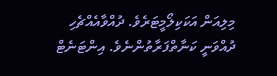މިލިއަން އަކަކިލޯމީޓަރެވެ. ދުއްވާއެއްޗެހި ދުއްވަނީ ކަނާތްފަރާތުންނެވެ. އިންޓަނެޓް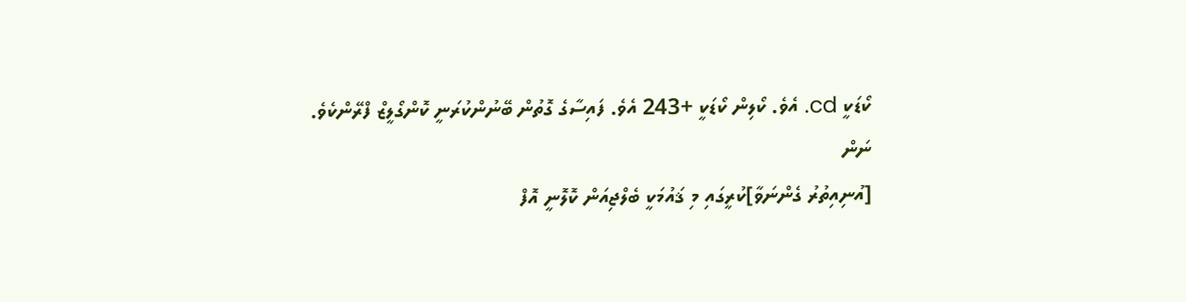ކޯޑަކީ cd. އެވެ. ކޯލިން ކޯޑަކީ +243 އެވެ. ފައިސާގެ ގޮތުން ބޭނުންކުރަނީ ކޮންގޯލީޒް ފްރޭންކެވެ.
ނަން
[އުނިއިތުރު ގެންނަވާ]ކުރީގައި މި ޤައުމަކީ ބެލްޖިއަން ކޮލޮނީ އޮފް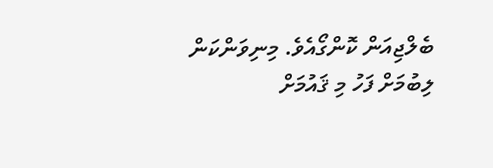ބެލްޖިއަން ކޮންގޯއެވެ. މިނިވަންކަން ލިބުމަށް ފަހު މި ޤައުމަށް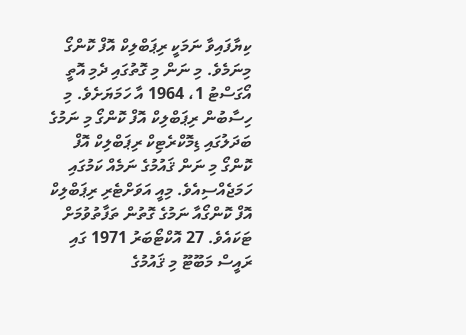ކިޔާފައިވާ ނަމަކީ ރިޕަބްލިކް އޮފް ކޮންގޯ މިނަމެވެ. މި ނަން މި ގޮތުގައި ދެމި އޮތީ އޯގަސްޓު 1، 1964 އާ ހަމަޔަށެވެ. މި ހިސާބުން ރިޕަބްލިކް އޮފް ކޮންގޯ މި ނަމުގެ ބަދަލުގައި ޑިމޮކްރެޓިކް ރިޕަބްލިކް އޮފް ކޮންގޯ މި ނަން ޤައުމުގެ ނަމެއް ކަމުގައި ހަމަޖެއްސިއެވެ. މިއީ އަވަށްޓެރި ރިޕަބްލިކް އޮފް ކޮންގޯއާ ނަމުގެ ގޮތުން ތަފާތުވުމަށް ޓަކައެވެ. 27 އޮކްޓޯބަރު 1971 ގައި ރައީސް މަބޫޓޫ މި ޤައުމުގެ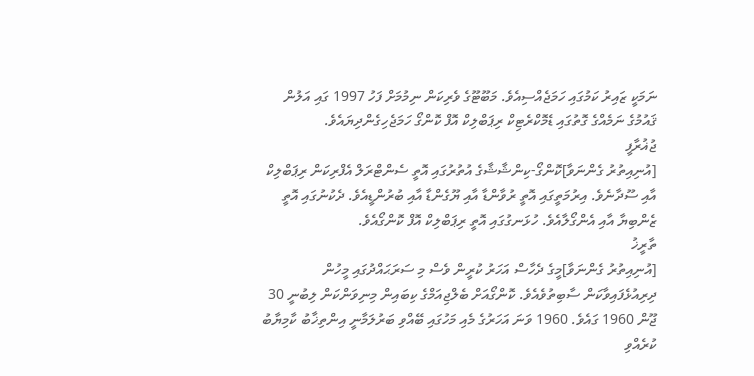ނަމަކީ ޒައިރު ކަމުގައި ހަމަޖެއްސިއެވެ. މަބޫޓޫގެ ވެރިކަން ނިމުމަށް ފަހު 1997 ގައި އަލުން ޤައުމުގެ ނަމެއްގެ ގޮތުގައި ޑެމޮކްރެޓިކް ރިޕަބްލިކް އޮފް ކޮންގޯ ހަމަޖެހިގެންދިޔައެވެ.
ޖުޣުރާފީ
[އުނިއިތުރު ގެންނަވާ]ކޮންގޯ-ކިންޝާޝާގެ އުތުރުގައި އޮތީ ސެންޓްރަލް އެފްރިކަން ރިޕަބްލިކް އާއި ސޫދާނެވެ. އިރުމަތީގައި އޮތީ ރުވާންޑާ އާއި ޔޫގެންޑާ އާއި ބުރުންޑީއެވެ. ދެކުނުގައި އޮތީ ޒެންބިޔާ އާއި އެންގޯލާއެވެ. ހުޅަނގުގައި އޮތީ ރިޕަބްލިކް އޮފް ކޮންގޯއެވެ.
ތާރީޚު
[އުނިއިތުރު ގެންނަވާ]މީގެ ދެހާސް އަހަރު ކުރީން ވެސް މި ސަރަޙައްދުގައި މީހުން ދިރިއުޅެފައިވާކަން ސާބިތުވެއެވެ. ކޮންގޯއަށް ބެލްޖިއަމްގެ ކިބައިން މިނިވަންކަން ލިބުނީ 30 ޖޫން 1960 ގައެވެ. 1960 ވަނަ އަހަރުގެ މެއި މަހުގައި ބޭއްވި ބަރުލަމާނީ އިންތިޚާބު ކާމިޔާބު ކުރެއްވި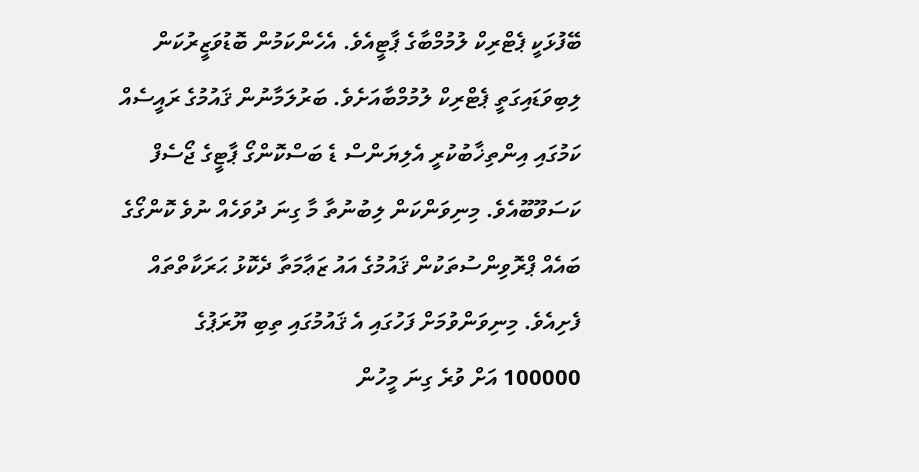ބޭފުޅަކީ ޕެޓްރިކް ލުމުމްބާގެ ޕާޓީއެވެ. އެހެންކަމުން ބޮޑުވަޒީރުކަން ލިބިވަޑައިގަތީ ޕެޓްރިކް ލުމުމްބާއަށެވެ. ބަރުލަމާނުން ޤައުމުގެ ރައީސެއް ކަމުގައި އިންތިޚާބުކުރީ އެލިޔަންސް ޑެ ބަސްކޮންގޯ ޕާޓީގެ ޖޯސެފް ކަސަވޫބޫއެވެ. މިނިވަންކަން ލިބުނުތާ މާ ގިނަ ދުވަހެއް ނުވެ ކޮންގޯގެ ބައެއް ޕްރޮވިންސުތަކުން ޤައުމުގެ އައު ޒަޢާމަތާ ދެކޮޅު ޙަރަކާތްތައް ފެށިއެވެ. މިނިވަންވުމަށް ފަހުގައި އެ ޤައުމުގައި ތިބި ޔޫރަޕުގެ 100000 އަށް ވުރެ ގިނަ މީހުން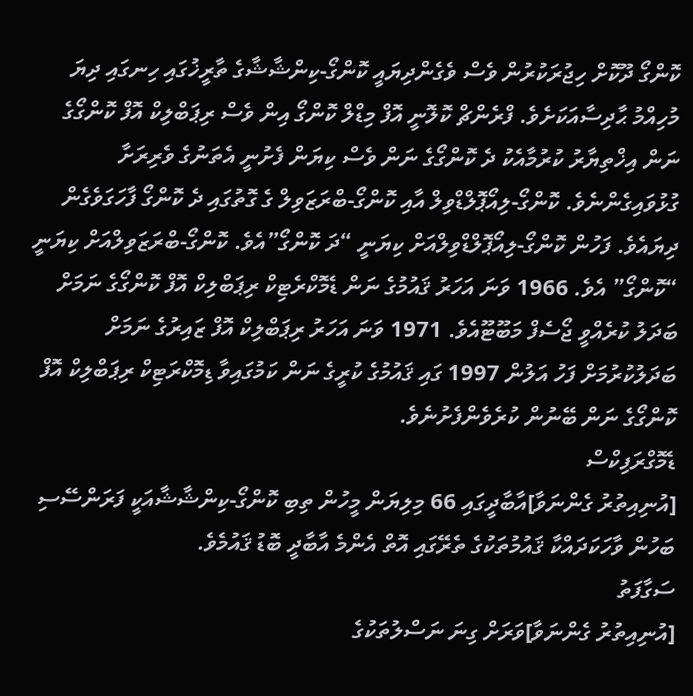ކޮންގޯ ދޫކޮށް ހިޖުރަކުރުން ވެސް ވެގެންދިޔައީ ކޮންގޯ-ކިންޝާޝާގެ ތާރީޚުގައި ހިނގައި ދިޔަ މުހިއްމު ޙާދިސާއަކަށެވެ. ފްރެންޗް ކޮލޮނީ އޮފް މިޑްލް ކޮންގޯ އިން ވެސް ރިޕަބްލިކް އޮފް ކޮންގޯގެ ނަން އިޚްތިޔާރު ކުރުމާއެކު ދެ ކޮންގޯގެ ނަން ވެސް ކިޔަން ފެށުނީ އެތަނުގެ ވެރިރަށާ ގުޅުވައިގެންނެވެ. ކޮންގޯ-ލިއޯޕޮލްޑްވިލް އާއި ކޮންގޯ-ބްރަޒަވިލް ގެ ގޮތުގައި ދެ ކޮންގޯ ފާހަގަވެގެން ދިޔައެވެ. ފަހުން ކޮންގޯ-ލިއޯޕޮލްޑްވިލްއަށް ކިޔަނީ “ދަ ކޮންގޯ”އެވެ. ކޮންގޯ-ބްރަޒަވިލްއަށް ކިޔަނީ “ކޮންގޯ” އެވެ. 1966 ވަނަ އަހަރު ޤައުމުގެ ނަން ޑެމޮކްރެޓިކް ރިޕަބްލިކް އޮފް ކޮންގޯގެ ނަމަށް ބަދަލު ކުރެއްވީ ޖޯސެފް މަބޫޓޫއެވެ. 1971 ވަނަ އަހަރު ރިޕަބްލިކް އޮފް ޒައިރުގެ ނަމަށް ބަދަލުކުރުމަށް ފަހު އަލުން 1997 ގައި ޤައުމުގެ ކުރީގެ ނަން ކަމުގައިވާ ޑިމޮކްރަޓިކް ރިޕަބްލިކް އޮފް ކޮންގޯގެ ނަން ބޭނުން ކުރެވެންފެށުނެވެ.
ޑެމޮގްރަފިކްސް
[އުނިއިތުރު ގެންނަވާ]އާބާދީގައި 66 މިލިޔަން މީހުން ތިބި ކޮންގޯ-ކިންޝާޝާއަކީ ފަރަންސޭސި ބަހުން ވާހަކަދައްކާ ޤައުމުތަކުގެ ތެރޭގައި އޮތް އެންމެ އާބާދީ ބޮޑު ޤައުމެވެ.
ސަގާފަތު
[އުނިއިތުރު ގެންނަވާ]ވަރަށް ގިނަ ނަސްލުތަކުގެ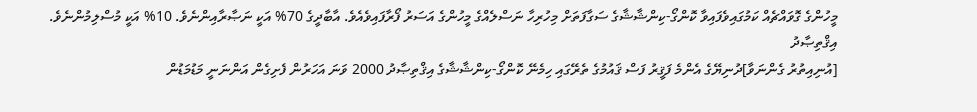މީހުންގެ ގޮވައްޗެއް ކަމުގައިވެފައިވާ ކޮންގޯ-ކިންޝާޝާގެ ސަގާފަތަށް މިހުރިހާ ނަސްލެއްގެ މީހުންގެ އަސަރު ފޯރާފައިވެއެވެ. އާބާދީގެ 70% އަކީ ނަޞާރާއިންނެވެ. 10% އަކީ މުސްލިމުންނެވެ.
އިޤްތިޞާދު
[އުނިއިތުރު ގެންނަވާ]ދުނިޔޭގެ އެންމެ ފަޤީރު ފަސް ޤައުމުގެ ތެރޭގައި ހިމެނޭ ކޮންގޯ-ކިންޝާޝާގެ އިޤްތިޞާދު 2000 ވަނަ އަހަރުން ފެށިގެން އަންނަނީ މަޑުމަޑުން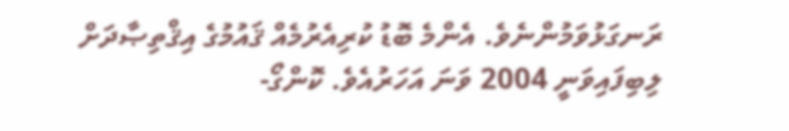ރަނގަޅުވަމުންނެވެ. އެންމެ ބޮޑު ކުރިއެރުމެއް ޤައުމުގެ އިޤްތިޞާދަށް ލިބިފައިވަނީ 2004 ވަނަ އަހަރުއެވެ. ކޮންގޯ-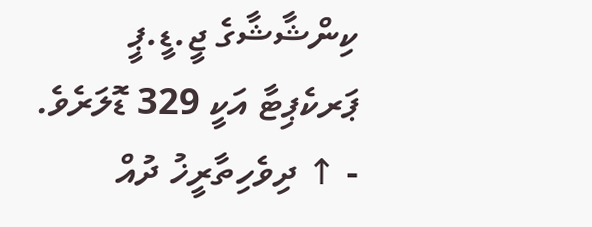ކިންޝާޝާގެ ޖީ.ޑީ.ޕީ ޕަރކެޕިޓާ އަކީ 329 ޑޮލަރެވެ.
- ↑ ދިވެހިތާރީޚު ދުއް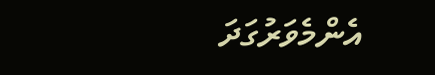އެންމެވަރުގަދަ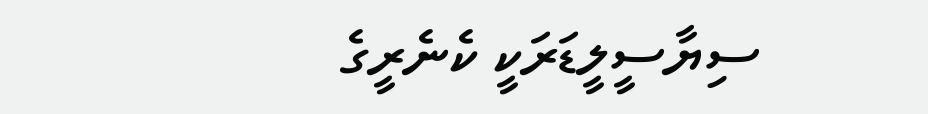ސިޔާސީލީޑަރަކީ ކެނެރީގެ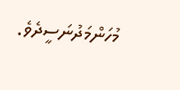މުހަންމަދުނަސީދެވެ.